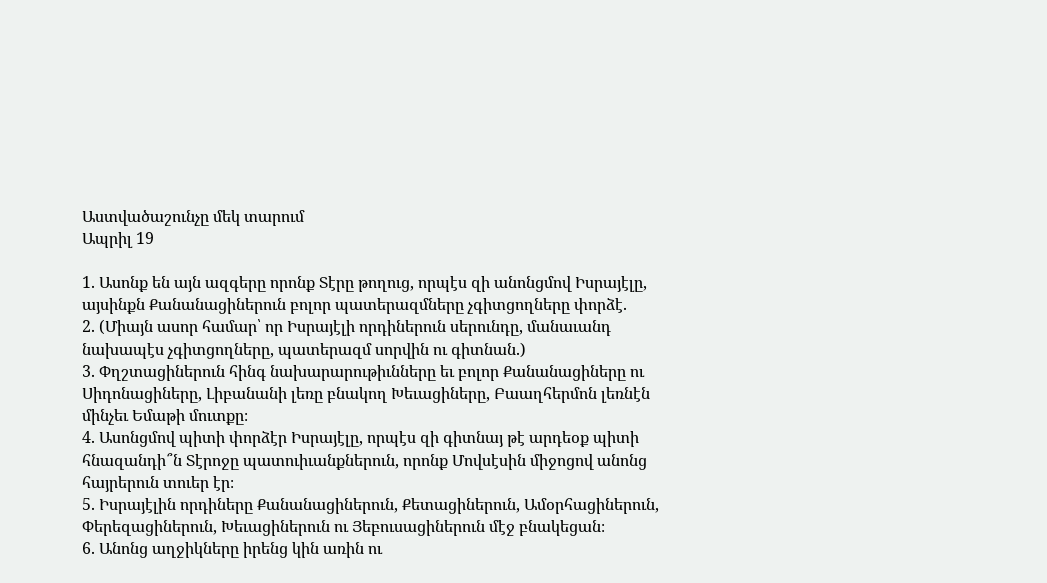Աստվածաշունչը մեկ տարում
Ապրիլ 19

1. Ասոնք են այն ազգերը որոնք Տէրը թողուց, որպէս զի անոնցմով Իսրայէլը, այսինքն Քանանացիներուն բոլոր պատերազմները չգիտցողները փորձէ.
2. (Միայն ասոր համար՝ որ Իսրայէլի որդիներուն սերունդը, մանաւանդ նախապէս չգիտցողները, պատերազմ սորվին ու գիտնան.)
3. Փղշտացիներուն հինգ նախարարութիւնները եւ բոլոր Քանանացիները ու Սիդոնացիները, Լիբանանի լեռը բնակող Խեւացիները, Բաաղհերմոն լեռնէն մինչեւ Եմաթի մուտքը։
4. Ասոնցմով պիտի փորձէր Իսրայէլը, որպէս զի գիտնայ թէ արդեօք պիտի հնազանդի՞ն Տէրոջը պատուիւանքներուն, որոնք Մովսէսին միջոցով անոնց հայրերուն տուեր էր։
5. Իսրայէլին որդիները Քանանացիներուն, Քետացիներուն, Ամօրհացիներուն, Փերեզացիներուն, Խեւացիներուն ու Յեբուսացիներուն մէջ բնակեցան։
6. Անոնց աղջիկները իրենց կին առին ու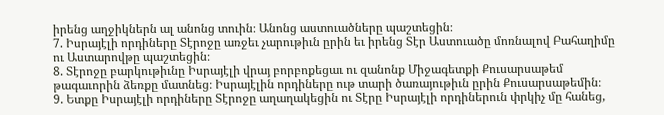իրենց աղջիկներն ալ անոնց տուին։ Անոնց աստուածները պաշտեցին։
7. Իսրայէլի որդիները Տէրոջը առջեւ չարութիւն ըրին եւ իրենց Տէր Աստուածը մոռնալով Բահաղիմը ու Աստարովթը պաշտեցին։
8. Տէրոջը բարկութիւնը Իսրայէլի վրայ բորբոքեցաւ ու զանոնք Միջագետքի Քուսարսաթեմ թագաւորին ձեռքը մատնեց։ Իսրայէլին որդիները ութ տարի ծառայութիւն ըրին Քուսարսաթեմին։
9. Ետքը Իսրայէլի որդիները Տէրոջը աղաղակեցին ու Տէրը Իսրայէլի որդիներուն փրկիչ մը հանեց,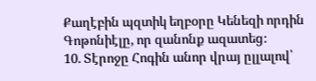Քաղէբին պզտիկ եղբօրը Կենեզի որդին Գոթոնիէլը, որ զանոնք ազատեց։
10. Տէրոջը Հոգին անոր վրայ ըլլալով՝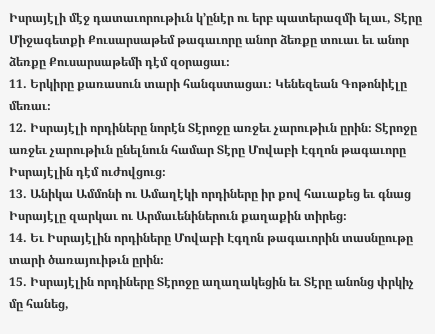Իսրայէլի մէջ դատաւորութիւն կ’ընէր ու երբ պատերազմի ելաւ, Տէրը Միջագետքի Քուսարսաթեմ թագաւորը անոր ձեռքը տուաւ եւ անոր ձեռքը Քուսարսաթեմի դէմ զօրացաւ։
11. Երկիրը քառասուն տարի հանգստացաւ։ Կենեզեան Գոթոնիէլը մեռաւ։
12. Իսրայէլի որդիները նորէն Տէրոջը առջեւ չարութիւն ըրին։ Տէրոջը առջեւ չարութիւն ընելնուն համար Տէրը Մովաբի Էգղոն թագաւորը Իսրայէլին դէմ ուժովցուց։
13. Անիկա Ամմոնի ու Ամաղէկի որդիները իր քով հաւաքեց եւ գնաց Իսրայէլը զարկաւ ու Արմաւենիներուն քաղաքին տիրեց։
14. Եւ Իսրայէլին որդիները Մովաբի Էգղոն թագաւորին տասնըութը տարի ծառայուիթւն ըրին։
15. Իսրայէլին որդիները Տէրոջը աղաղակեցին եւ Տէրը անոնց փրկիչ մը հանեց,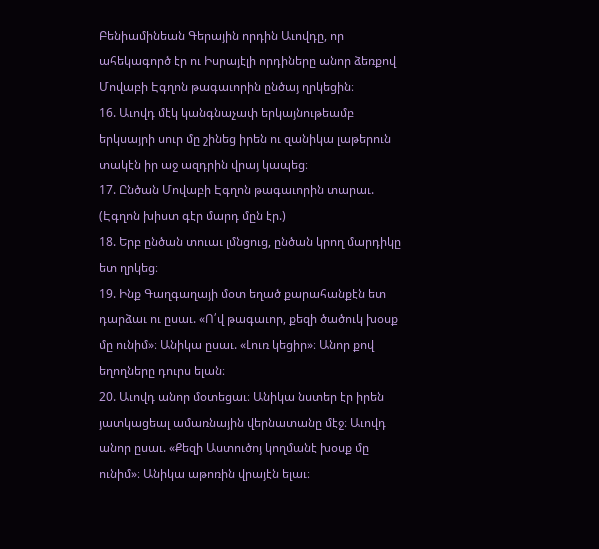Բենիամինեան Գերային որդին Աւովդը, որ ահեկագործ էր ու Իսրայէլի որդիները անոր ձեռքով Մովաբի Էգղոն թագաւորին ընծայ ղրկեցին։
16. Աւովդ մէկ կանգնաչափ երկայնութեամբ երկսայրի սուր մը շինեց իրեն ու զանիկա լաթերուն տակէն իր աջ ազդրին վրայ կապեց։
17. Ընծան Մովաբի Էգղոն թագաւորին տարաւ. (Էգղոն խիստ գէր մարդ մըն էր.)
18. Երբ ընծան տուաւ լմնցուց, ընծան կրող մարդիկը ետ ղրկեց։
19. Ինք Գաղգաղայի մօտ եղած քարահանքէն ետ դարձաւ ու ըսաւ. «Ո՛վ թագաւոր, քեզի ծածուկ խօսք մը ունիմ»։ Անիկա ըսաւ. «Լուռ կեցիր»։ Անոր քով եղողները դուրս ելան։
20. Աւովդ անոր մօտեցաւ։ Անիկա նստեր էր իրեն յատկացեալ ամառնային վերնատանը մէջ։ Աւովդ անոր ըսաւ. «Քեզի Աստուծոյ կողմանէ խօսք մը ունիմ»։ Անիկա աթոռին վրայէն ելաւ։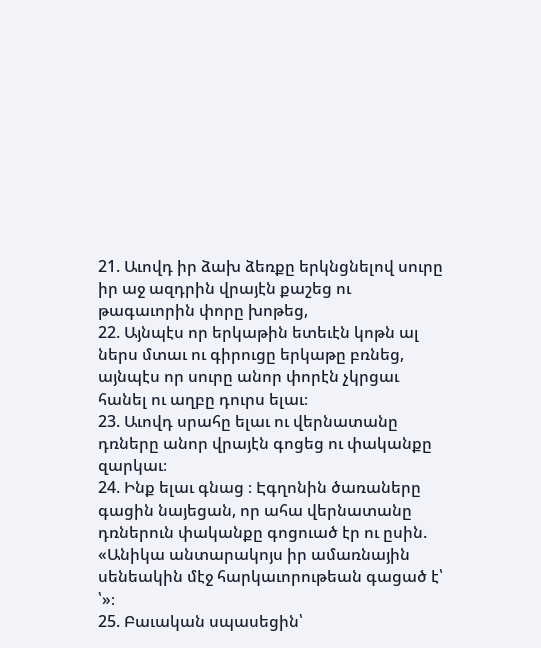21. Աւովդ իր ձախ ձեռքը երկնցնելով սուրը իր աջ ազդրին վրայէն քաշեց ու թագաւորին փորը խոթեց,
22. Այնպէս որ երկաթին ետեւէն կոթն ալ ներս մտաւ ու գիրուցը երկաթը բռնեց, այնպէս որ սուրը անոր փորէն չկրցաւ հանել ու աղբը դուրս ելաւ։
23. Աւովդ սրահը ելաւ ու վերնատանը դռները անոր վրայէն գոցեց ու փականքը զարկաւ։
24. Ինք ելաւ գնաց ։ Էգղոնին ծառաները գացին նայեցան, որ ահա վերնատանը դռներուն փականքը գոցուած էր ու ըսին. «Անիկա անտարակոյս իր ամառնային սենեակին մէջ հարկաւորութեան գացած է՝ ՝»։
25. Բաւական սպասեցին՝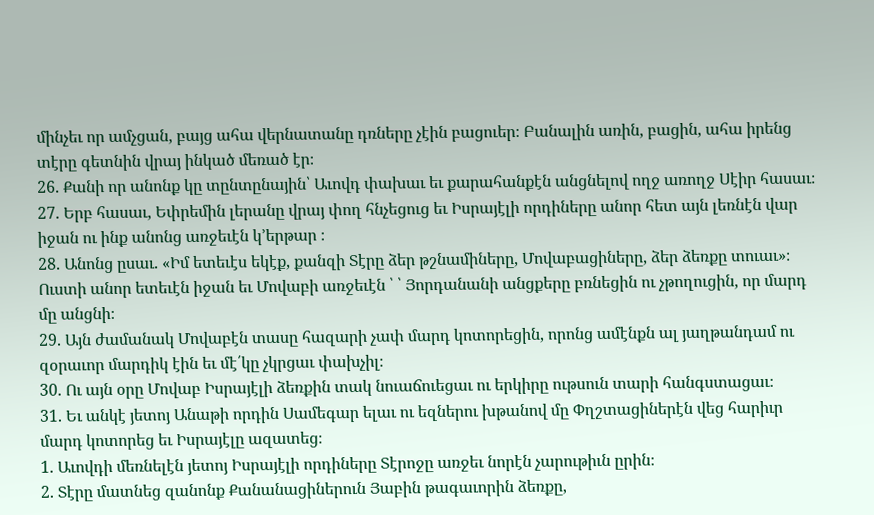մինչեւ որ ամչցան, բայց ահա վերնատանը դռները չէին բացուեր։ Բանալին առին, բացին, ահա իրենց տէրը գետնին վրայ ինկած մեռած էր։
26. Քանի որ անոնք կը տընտընային՝ Աւովդ փախաւ եւ քարահանքէն անցնելով ողջ առողջ Սէիր հասաւ։
27. Երբ հասաւ, Եփրեմին լերանը վրայ փող հնչեցուց եւ Իսրայէլի որդիները անոր հետ այն լեռնէն վար իջան ու ինք անոնց առջեւէն կ’երթար ։
28. Անոնց ըսաւ. «Իմ ետեւէս եկէք, քանզի Տէրը ձեր թշնամիները, Մովաբացիները, ձեր ձեռքը տուաւ»։ Ուստի անոր ետեւէն իջան եւ Մովաբի առջեւէն ՝ ՝ Յորդանանի անցքերը բռնեցին ու չթողուցին, որ մարդ մը անցնի։
29. Այն ժամանակ Մովաբէն տասը հազարի չափ մարդ կոտորեցին, որոնց ամէնքն ալ յաղթանդամ ու զօրաւոր մարդիկ էին եւ մէ՛կը չկրցաւ փախչիլ։
30. Ու այն օրը Մովաբ Իսրայէլի ձեռքին տակ նուաճուեցաւ ու երկիրը ութսուն տարի հանգստացաւ։
31. Եւ անկէ յետոյ Անաթի որդին Սամեգար ելաւ ու եզներու խթանով մը Փղշտացիներէն վեց հարիւր մարդ կոտորեց եւ Իսրայէլը ազատեց։
1. Աւովդի մեռնելէն յետոյ Իսրայէլի որդիները Տէրոջը առջեւ նորէն չարութիւն ըրին։
2. Տէրը մատնեց զանոնք Քանանացիներուն Յաբին թագաւորին ձեռքը,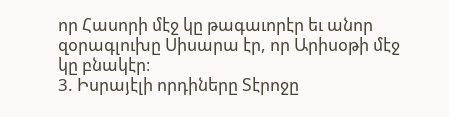որ Հասորի մէջ կը թագաւորէր եւ անոր զօրագլուխը Սիսարա էր, որ Արիսօթի մէջ կը բնակէր։
3. Իսրայէլի որդիները Տէրոջը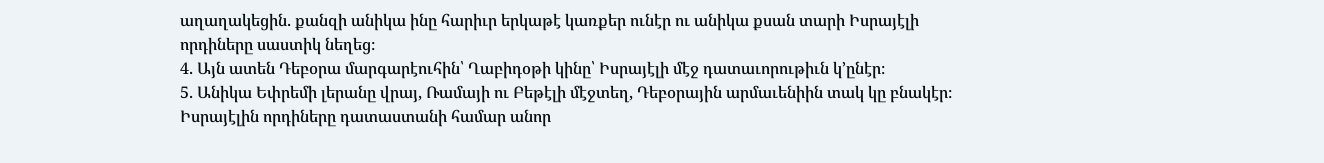աղաղակեցին. քանզի անիկա ինը հարիւր երկաթէ կառքեր ունէր ու անիկա քսան տարի Իսրայէլի որդիները սաստիկ նեղեց։
4. Այն ատեն Դեբօրա մարգարէուհին՝ Ղաբիդօթի կինը՝ Իսրայէլի մէջ դատաւորութիւն կ’ընէր։
5. Անիկա Եփրեմի լերանը վրայ, Ռամայի ու Բեթէլի մէջտեղ, Դեբօրային արմաւենիին տակ կը բնակէր։ Իսրայէլին որդիները դատաստանի համար անոր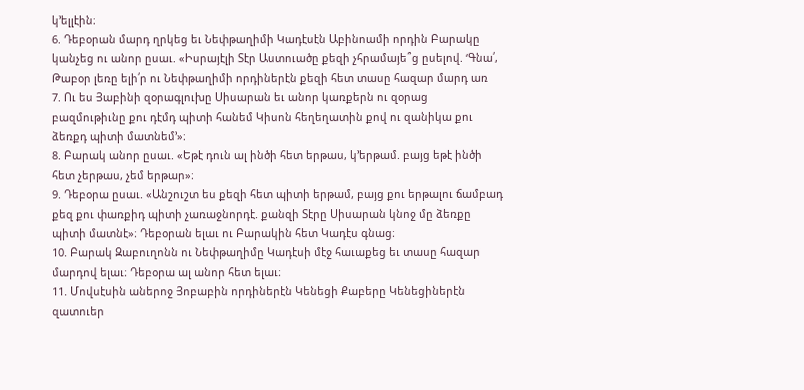կ’ելլէին։
6. Դեբօրան մարդ ղրկեց եւ Նեփթաղիմի Կադէսէն Աբինոամի որդին Բարակը կանչեց ու անոր ըսաւ. «Իսրայէլի Տէր Աստուածը քեզի չհրամայե՞ց ըսելով. ‘Գնա՛, Թաբօր լեռը ելի՛ր ու Նեփթաղիմի որդիներէն քեզի հետ տասը հազար մարդ առ
7. Ու ես Յաբինի զօրագլուխը Սիսարան եւ անոր կառքերն ու զօրաց բազմութիւնը քու դէմդ պիտի հանեմ Կիսոն հեղեղատին քով ու զանիկա քու ձեռքդ պիտի մատնեմ’»։
8. Բարակ անոր ըսաւ. «Եթէ դուն ալ ինծի հետ երթաս, կ’երթամ. բայց եթէ ինծի հետ չերթաս, չեմ երթար»։
9. Դեբօրա ըսաւ. «Անշուշտ ես քեզի հետ պիտի երթամ, բայց քու երթալու ճամբադ քեզ քու փառքիդ պիտի չառաջնորդէ. քանզի Տէրը Սիսարան կնոջ մը ձեռքը պիտի մատնէ»։ Դեբօրան ելաւ ու Բարակին հետ Կադէս գնաց։
10. Բարակ Զաբուղոնն ու Նեփթաղիմը Կադէսի մէջ հաւաքեց եւ տասը հազար մարդով ելաւ։ Դեբօրա ալ անոր հետ ելաւ։
11. Մովսէսին աներոջ Յոբաբին որդիներէն Կենեցի Քաբերը Կենեցիներէն զատուեր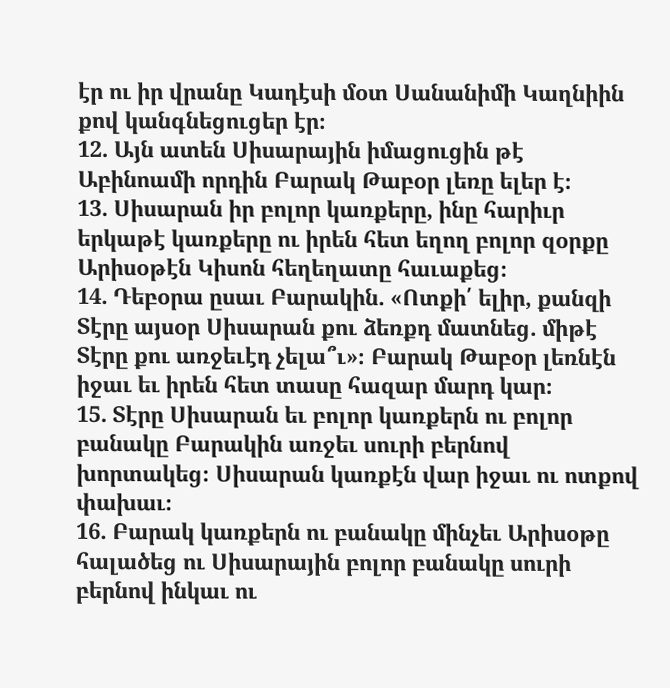էր ու իր վրանը Կադէսի մօտ Սանանիմի Կաղնիին քով կանգնեցուցեր էր։
12. Այն ատեն Սիսարային իմացուցին թէ Աբինոամի որդին Բարակ Թաբօր լեռը ելեր է։
13. Սիսարան իր բոլոր կառքերը, ինը հարիւր երկաթէ կառքերը ու իրեն հետ եղող բոլոր զօրքը Արիսօթէն Կիսոն հեղեղատը հաւաքեց։
14. Դեբօրա ըսաւ Բարակին. «Ոտքի՛ ելիր, քանզի Տէրը այսօր Սիսարան քու ձեռքդ մատնեց. միթէ Տէրը քու առջեւէդ չելա՞ւ»։ Բարակ Թաբօր լեռնէն իջաւ եւ իրեն հետ տասը հազար մարդ կար։
15. Տէրը Սիսարան եւ բոլոր կառքերն ու բոլոր բանակը Բարակին առջեւ սուրի բերնով խորտակեց։ Սիսարան կառքէն վար իջաւ ու ոտքով փախաւ։
16. Բարակ կառքերն ու բանակը մինչեւ Արիսօթը հալածեց ու Սիսարային բոլոր բանակը սուրի բերնով ինկաւ ու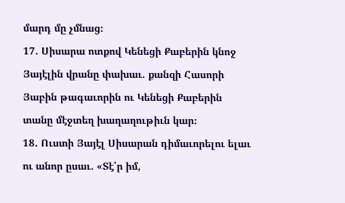մարդ մը չմնաց։
17. Սիսարա ոտքով Կենեցի Քաբերին կնոջ Յայէլին վրանը փախաւ. քանզի Հասորի Յաբին թագաւորին ու Կենեցի Քաբերին տանը մէջտեղ խաղաղութիւն կար։
18. Ուստի Յայէլ Սիսարան դիմաւորելու ելաւ ու անոր ըսաւ. «Տէ՛ր իմ,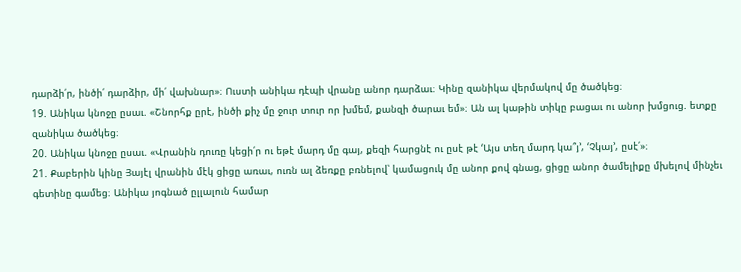դարձի՛ր, ինծի՛ դարձիր, մի՛ վախնար»։ Ուստի անիկա դէպի վրանը անոր դարձաւ։ Կինը զանիկա վերմակով մը ծածկեց։
19. Անիկա կնոջը ըսաւ. «Շնորհք ըրէ, ինծի քիչ մը ջուր տուր որ խմեմ, քանզի ծարաւ եմ»։ Ան ալ կաթին տիկը բացաւ ու անոր խմցուց. ետքը զանիկա ծածկեց։
20. Անիկա կնոջը ըսաւ. «Վրանին դուռը կեցի՛ր ու եթէ մարդ մը գայ, քեզի հարցնէ ու ըսէ թէ ‘Այս տեղ մարդ կա՞յ’, ‘Չկայ’, ըսէ՛»։
21. Քաբերին կինը Յայէլ վրանին մէկ ցիցը առաւ, ուռն ալ ձեռքը բռնելով՝ կամացուկ մը անոր քով գնաց, ցիցը անոր ծամելիքը մխելով մինչեւ գետինը գամեց։ Անիկա յոգնած ըլլալուն համար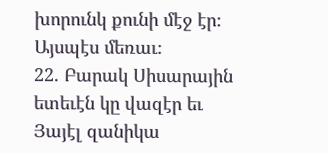խորունկ քունի մէջ էր։ Այսպէս մեռաւ։
22. Բարակ Սիսարային ետեւէն կը վազէր եւ Յայէլ զանիկա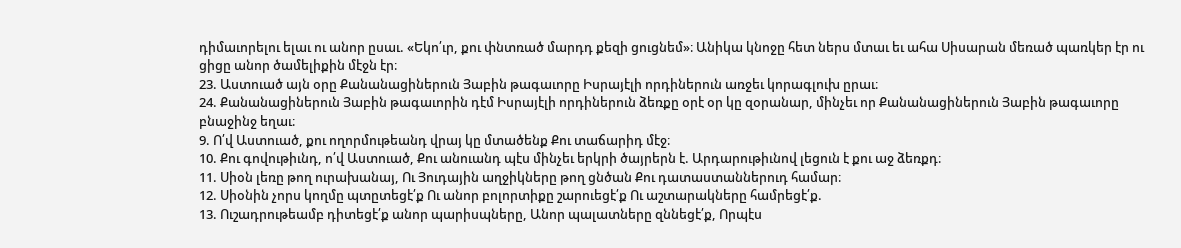դիմաւորելու ելաւ ու անոր ըսաւ. «Եկո՛ւր, քու փնտռած մարդդ քեզի ցուցնեմ»։ Անիկա կնոջը հետ ներս մտաւ եւ ահա Սիսարան մեռած պառկեր էր ու ցիցը անոր ծամելիքին մէջն էր։
23. Աստուած այն օրը Քանանացիներուն Յաբին թագաւորը Իսրայէլի որդիներուն առջեւ կորագլուխ ըրաւ։
24. Քանանացիներուն Յաբին թագաւորին դէմ Իսրայէլի որդիներուն ձեռքը օրէ օր կը զօրանար, մինչեւ որ Քանանացիներուն Յաբին թագաւորը բնաջինջ եղաւ։
9. Ո՛վ Աստուած, քու ողորմութեանդ վրայ կը մտածենք Քու տաճարիդ մէջ։
10. Քու գովութիւնդ, ո՛վ Աստուած, Քու անուանդ պէս մինչեւ երկրի ծայրերն է. Արդարութիւնով լեցուն է քու աջ ձեռքդ։
11. Սիօն լեռը թող ուրախանայ, Ու Յուդային աղջիկները թող ցնծան Քու դատաստաններուդ համար։
12. Սիօնին չորս կողմը պտըտեցէ՛ք Ու անոր բոլորտիքը շարուեցէ՛ք Ու աշտարակները համրեցէ՛ք.
13. Ուշադրութեամբ դիտեցէ՛ք անոր պարիսպները, Անոր պալատները զննեցէ՛ք, Որպէս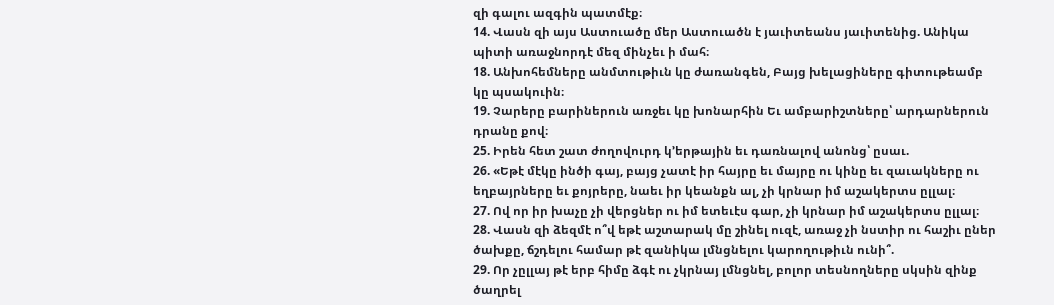զի գալու ազգին պատմէք։
14. Վասն զի այս Աստուածը մեր Աստուածն է յաւիտեանս յաւիտենից. Անիկա պիտի առաջնորդէ մեզ մինչեւ ի մահ։
18. Անխոհեմները անմտութիւն կը ժառանգեն, Բայց խելացիները գիտութեամբ կը պսակուին։
19. Չարերը բարիներուն առջեւ կը խոնարհին Եւ ամբարիշտները՝ արդարներուն դրանը քով։
25. Իրեն հետ շատ ժողովուրդ կ’երթային եւ դառնալով անոնց՝ ըսաւ.
26. «Եթէ մէկը ինծի գայ, բայց չատէ իր հայրը եւ մայրը ու կինը եւ զաւակները ու եղբայրները եւ քոյրերը, նաեւ իր կեանքն ալ, չի կրնար իմ աշակերտս ըլլալ։
27. Ով որ իր խաչը չի վերցներ ու իմ ետեւէս գար, չի կրնար իմ աշակերտս ըլլալ։
28. Վասն զի ձեզմէ ո՞վ եթէ աշտարակ մը շինել ուզէ, առաջ չի նստիր ու հաշիւ ըներ ծախքը, ճշդելու համար թէ զանիկա լմնցնելու կարողութիւն ունի՞.
29. Որ չըլլայ թէ երբ հիմը ձգէ ու չկրնայ լմնցնել, բոլոր տեսնողները սկսին զինք ծաղրել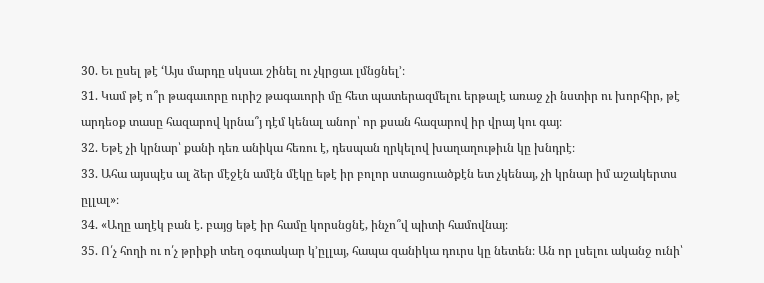30. Եւ ըսել թէ ‘Այս մարդը սկսաւ շինել ու չկրցաւ լմնցնել’։
31. Կամ թէ ո՞ր թագաւորը ուրիշ թագաւորի մը հետ պատերազմելու երթալէ առաջ չի նստիր ու խորհիր, թէ արդեօք տասը հազարով կրնա՞յ դէմ կենալ անոր՝ որ քսան հազարով իր վրայ կու գայ։
32. Եթէ չի կրնար՝ քանի դեռ անիկա հեռու է, դեսպան ղրկելով խաղաղութիւն կը խնդրէ։
33. Ահա այսպէս ալ ձեր մէջէն ամէն մէկը եթէ իր բոլոր ստացուածքէն ետ չկենայ, չի կրնար իմ աշակերտս ըլլալ»։
34. «Աղը աղէկ բան է. բայց եթէ իր համը կորսնցնէ, ինչո՞վ պիտի համովնայ։
35. Ո՛չ հողի ու ո՛չ թրիքի տեղ օգտակար կ’ըլլայ, հապա զանիկա դուրս կը նետեն։ Ան որ լսելու ականջ ունի՝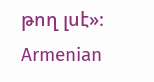թող լսէ»։
Armenian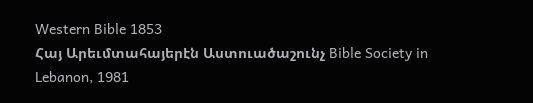Western Bible 1853
Հայ Արեւմտահայերէն Աստուածաշունչ Bible Society in Lebanon, 1981